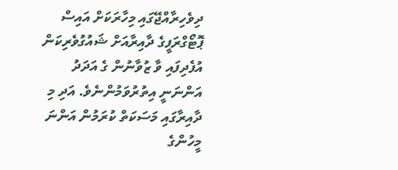ދިވެހިރާއްޖޭގައި މިހާރަކަށް އައިސް ޕޮޓޯގްރަފީގެ ދާއިރާއަށް ޝައުގުވެރިކަން އުފެދިފައި ވާ ޒުވާނުން ގެ އަދަދު އަންނަނީ އިތުރުވަމުންނެވެ. އަދި މި ދާއިރާގައި މަސަކަތް ކުރަމުން އަންނަ މީހުންގެ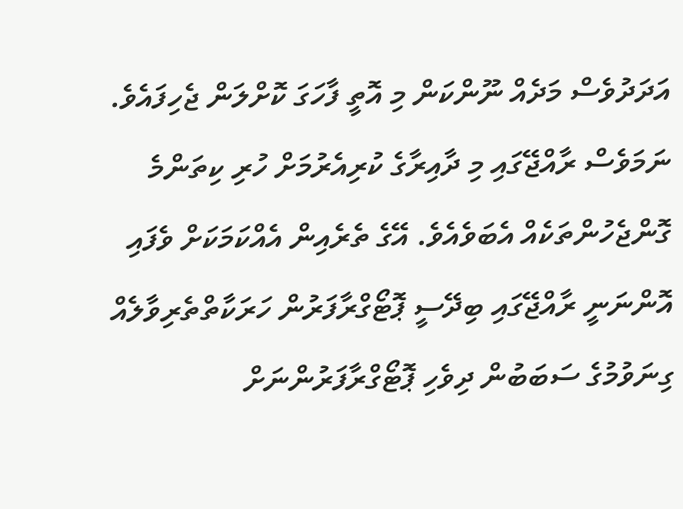އަދަދުވެސް މަދެއް ނޫންކަން މި އޮތީ ފާހަގަ ކޮށްލަން ޖެހިފައެވެ.
ނަމަވެސް ރާއްޖޭގައި މި ދާއިރާގެ ކުރިއެރުމަށް ހުރި ކިތަންމެ ގޮންޖެހުންތަކެއް އެބަވެއެވެ. އޭގެ ތެރެއިން އެއްކަމަކަށް ވެފައި އޮންނަނީ ރާއްޖޭގައި ބިދޭސީ ޕޮޓޯގްރާފަރުން ހަރަކާތްތެރިވާލެއް ގިނަވުމުގެ ސަބަބުން ދިވެހި ޕޮޓޯގްރާފަރުންނަށް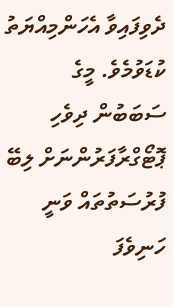ދެވިފައިވާ އެހަންމިއްޔަތު ކުޑަވުމެވެ. މީގެ ސަބަބުން ދިވެހި ޕޮޓޯގްރާފަރުންނަށް ލިބޭ ފުރުސަތުތައް ވަނީ ހަނިވެފަ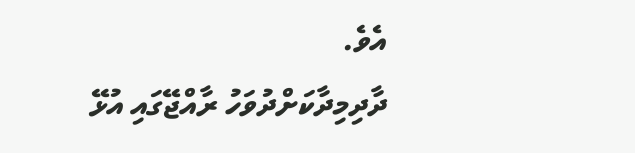އެވެ.
ދާދިމިދާކަށްދުވަހު ރާއްޖޭގައި އުޅޭ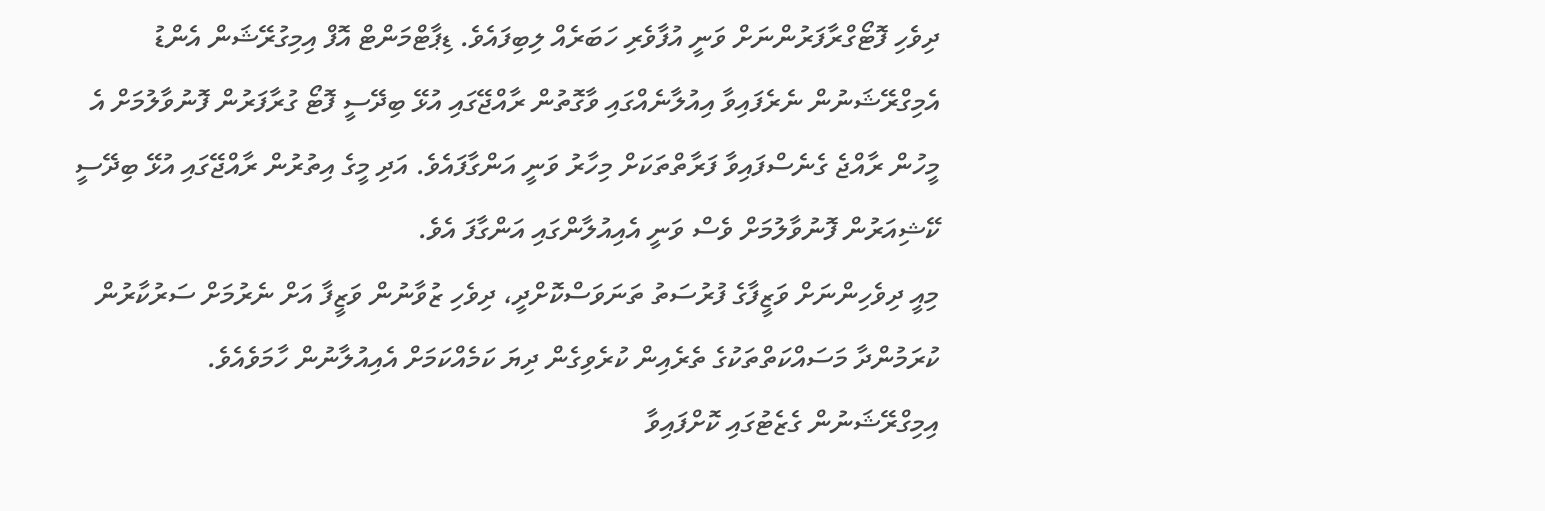ދިވެހި ފޮޓޯގްރާފަރުންނަށް ވަނީ އުފާވެރި ހަބަރެއް ލިބިފައެވެ. ޑިޕާޓްމަންޓް އޮފް އިމިގުރޭޝަން އެންޑު އެމިގްރޭޝަނުން ނެރެފައިވާ އިއުލާނެއްގައި ވާގޮތުން ރާއްޖޭގައި އުޅޭ ބިދޭސީ ފޮޓޯ ގުރާފަރުން ފޮނުވާލުމަށް އެ މީހުން ރާއްޖެ ގެނެސްފައިވާ ފަރާތްތަކަށް މިހާރު ވަނީ އަންގާފައެވެ. އަދި މީގެ އިތުރުން ރާއްޖޭގައި އުޅޭ ބިދޭސީ ކޭޝިއަރުން ފޮނުވާލުމަށް ވެސް ވަނީ އެއިއުލާންގައި އަންގާފަ އެވެ.
މިއީ ދިވެހިންނަށް ވަޒީފާގެ ފުރުސަތު ތަނަވަސްކޮށްދީ، ދިވެހި ޒުވާނުން ވަޒީފާ އަށް ނެރުމަށް ސަރުކާރުން ކުރަމުންދާ މަސައްކަތްތަކުގެ ތެރެއިން ކުރެވިގެން ދިޔަ ކަމެއްކަމަށް އެއިއުލާނުން ހާމަވެއެވެ.
އިމިގްރޭޝަނުން ގެޒެޓުގައި ކޮށްފައިވާ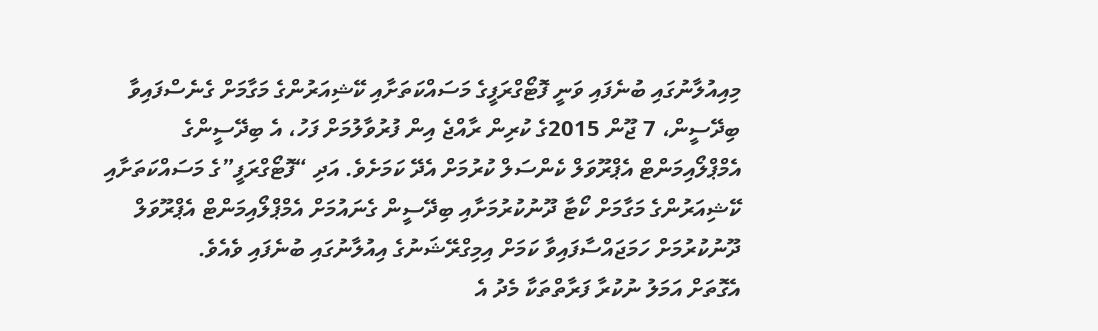މިއިއުލާނުގައި ބުނެފައި ވަނީ ފޮޓޯގްރަފީގެ މަސައްކަތަށާއި ކޭޝިއަރުންގެ މަގާމަށް ގެނެސްފައިވާ ބިދޭސީން، 7 ޖޫން 2015ގެ ކުރިން ރާއްޖެ އިން ފުރުވާލުމަށް ފަހު، އެ ބިދޭސީންގެ އެމްޕްލޯއިމަންޓް އެޕްރޫވަލް ކެންސަލް ކުރުމަށް އެދޭ ކަމަށެވެ. އަދި “ފޮޓޯގްރަފީ”ގެ މަސައްކަތަށާއި ކޭޝިއަރުންގެ މަގާމަށް ކޯޓާ ދޫނުކުރުމަށާއި ބިދޭސީން ގެނައުމަށް އެމްޕްލޯއިމަންޓް އެޕްރޫވަލް ދޫނުކުރުމަށް ހަމަޖައްސާފައިވާ ކަމަށް އިމިގްރޭޝަނުގެ އިއުލާނުގައި ބުނެފައި ވެއެވެ.
އެގޮތަށް އަމަލު ނުކުރާ ފަރާތްތަކާ މެދު އެ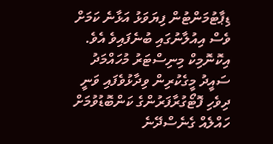ޑިޕާޓުމަންޓުން ފިޔަވަޅު އަޅާނެ ކަމަށް ވެސް އިއުލާނުގައި ބުނެފައިވެ އެވެ.
އިކޮނޮމިކް މިނިސްޓަރު މުހައްމަދު ސައީދު މީގެކުރިން ވިދާޅުވެފައި ވަނީ ދިވެހި ފޮޓޯގުރާފަރުންގެ ކަންބޮޑުވުމަށް ހައްލެއް ގެނެސްދޭނެ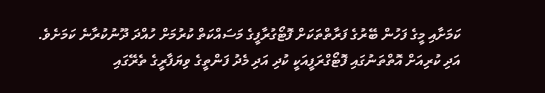ކަމަށާއި މީގެ ފަހުން ބޭރުގެ ފަރާތްތަކަށް ފޮޓޯގުރާފީގެ މަސައްކަތް ކުރުމަށް ހުއްދަ ދޫނުކުރާނެ ކަމަށެވެ. އަދި ކުރިއަށް އޮތްތަނުގައި ފޮޓޯގްރަފީއަކީ ކުދި އަދި މެދު ފަންތީގެ ވިޔަފާރީގެ ތެރޭގައި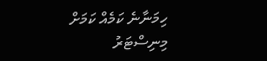ހިމަނާނެ ކަމެއް ކަމަށް މިނިސްޓަރު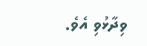ވިދާޅުވި އެވެ.